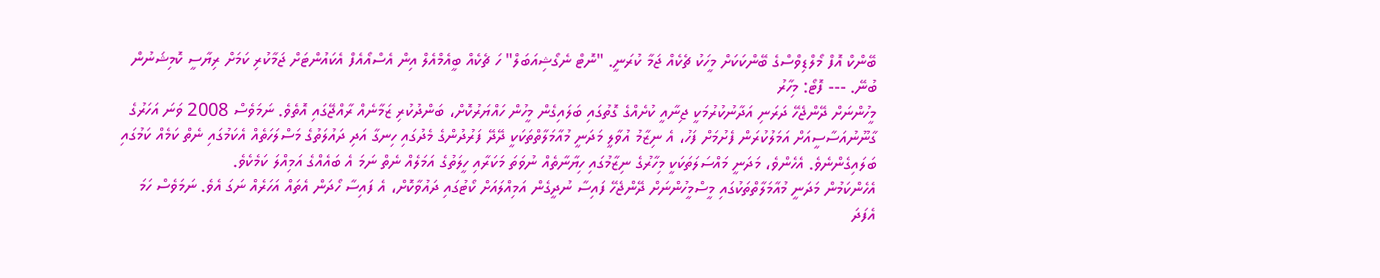ބޭންކް އޮފް މޯލްޑިވްސްގެ ބޭންކަކަށް މީހަކު ޗެކެއް ޖަމާ ކުރަނީ. "ނޮޓް ނެގޯޝިއަބަލް" ހަ ޗެކެއް ބީއެމްއެލް އިން އެސްއޯއެފް އެކައުންޓަށް ޖަމާކުރި ކަމަށް ރިޔާސީ ކޮމިޝަނުން ބުނޭ. --- ފޮޓޯ: މިހާރު
މީހުންނަށް ދޭންޖެހޭ ދަރަނި އަދާނުކުރުމަކީ ޖިނާއީ ކުށެއްގެ ގޮތުގައި ބަލައިގެން މީހުން ހައްޔަރުކޮށް، ބަންދުކުރި ޒަމާނެއް ރާއްޖޭގައި އޮތެވެ. ނަމަވެސް 2008 ވަނަ އަހަރުގެ ގާނޫނުއަސާސީއަށް އަމަލުކުރަން ފެށުމަށް ފަހު، އެ ނިޒާމު އުވާލީ މަދަނީ މުއާމަލާތްތަކަކީ ދޭދޭ ފަރުދުންގެ މެދުގައި ހިނގާ އަދި ދައުލަތުގެ މަސްލަހަތެއް އެކަމުގައި ނެތް ކަމެއް ކަމުގައި ބަލައިގެންނެވެ. އެހެންވެ، މަދަނީ މައްސަލަތަކަކީ މިހާރުގެ ނިޒާމުގައި ހިޔާނާތެއް ނުވަތަ މަކަރާއި ހީލަތުގެ އަމަލެއް ނެތް ނަމަ އެ ބައެއްގެ އަމިއްލަ ކަމެކެވެ.
އެހެންކަމުން މަދަނީ މުއާމަލާތްތަކުގައި މީސްމީހުންނަށް ދޭންޖެހޭ ފައިސާ ނުދީގެން އަމިއްލައަށް ކޯޓުގައި ދައުވާކޮށް، އެ ފައިސާ ހޯދަން އެތައް އަހަރެއް ނަގަ އެވެ. ނަމަވެސް ހަމަ އެފަދަ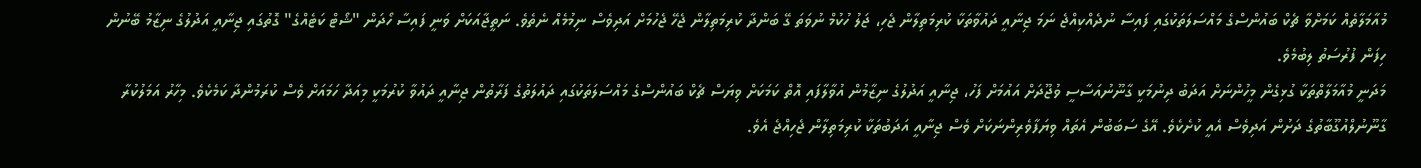މުއާމަލާތެއް ކަމަށްވާ ޗެކް ބައުންސްގެ މައްސަލަތަކުގައި ފައިސާ ނުދެއްކިއްޖެ ނަމަ ޖިނާއީ ދައުވާތަކާ ކުރިމަތިލާން ޖެހި، ޖަލު ހުކުމް ނުވަތަ ގޭ ބަންދާ ކުރިމަތިލާން ޖެހޭ ޖެހުމަށް އަދިވެސް ނިމުމެއް ނެތެވެ. ނަތީޖާއަކަށް ވަނީ ފައިސާ ހޯދަން "ޝޯޓް ކަޓެއްގެ" ގޮތުގައި ޖިނާއީ އަދުލުގެ ނިޒާމު ބޭނުން ހިފަން ފުރުސަތު ލިބުމެވެ.
މަދަނީ މުއާމަލާތްތަކާ ގުޅިގެން މީހުންނަށް އަދަބު ދިނުމަކީ ގާނޫނުއަސާސީ ވުޖޫދަށް އައުމަށް ފަހު، ޖިނާއީ އަދުލުގެ ނިޒާމުން އުވާލާފައި އޮތް ކަމަކަށް ވިޔަސް ޗެކް ބައުންސްގެ މައްސަލަތަކުގައި ދައުލަތުގެ ފަރާތުން ޖިނާއީ ދައުވާ ކުރުމަކީ މިއަދާ ހަމައަށް ވެސް ކުރަމުންދާ ކަމެކެވެ. މިހާރު އަމަލުކުރާ ގާނޫނުލްއުގޫބާތުގެ ދަށުން އަދިވެސް އެއީ ކުށެކެވެ. އޭގެ ސަބަބުން އެތައް ވިޔަފާވެރިންނަކަށް ވެސް ޖިނާއީ އަދަބުތަކާ ކުރިމަތިލާން ޖެހިއްޖެ އެވެ.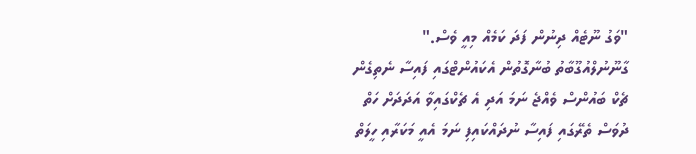"ވަގު ނޫޓެއް ދިނުން ފަދަ ކަމެއް މިއީ ވެސް."
ގާނޫނުލްއުގޫބާތު ބުނާގޮތުން އެކައުންޓްގައި ފައިސާ ނެތިގެން ޗެކް ބައުންސް ވެއްޖެ ނަމަ އަދި އެ ޗެކްގައިވާ އަދަދަށް ހަތް ދުވަސް ތެރޭގައި ފައިސާ ނުދައްކައިފި ނަމަ އެއީ މަކަރާއި ހީލަތް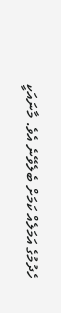ހެދުމުގެ އަމަލެއް ކަމަށް ބެލެވޭނެ އެވެ. މާނައަކީ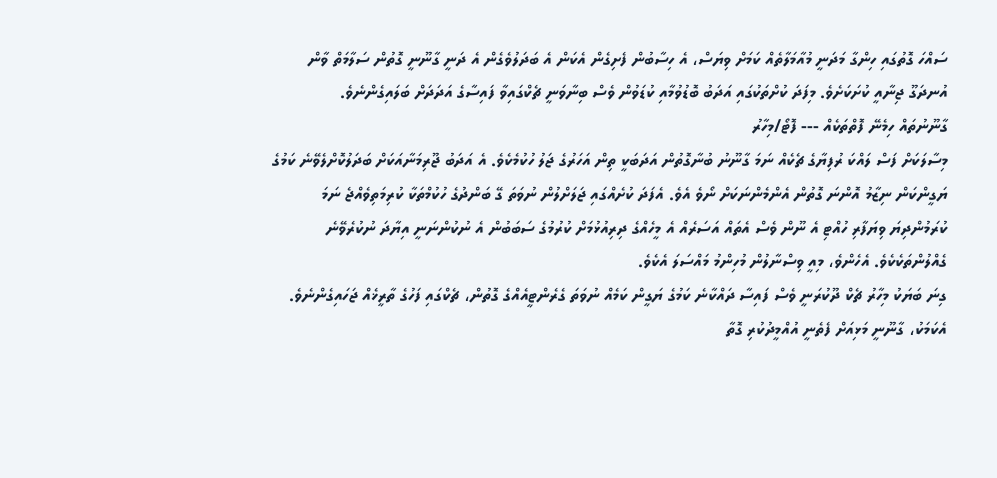ސައްހަ ގޮތުގައި ހިންގާ މަދަނީ މުއާމަލާތެއް ކަމަށް ވިޔަސް، އެ ހިސާބުން ފެށިގެން އެކަން އެ ބަދަލުވެގެން އެ ދަނީ ގާނޫނީ ގޮތުން ސަލާމަތް ވާން އުނދަގޫ ޖިނާއީ ކުށަކަށެވެ. މިފަދަ ކުށްތަކުގައި އަދަބު ބޮޑުވުމާއި ކުޑަވުން ވެސް ބިނާވަނީ ޗެކްގައިވާ ފައިސާގެ އަދަދަށް ބަލައިގެންނެވެ.
ގާނޫނުތައް ހިމެނޭ ފޮތްތަކެއް --- ފޮޓޯ/މިހާރު
މިސާލަކަށް ފަސް ލައްކަ ރުފިޔާގެ ޗެކެއް ނަމަ ގާނޫނު ބުނާގޮތުން އަދަބަކީ ތިން އަހަރުގެ ޖަލު ހުކުމެކެވެ. އެ އަދަބު ޖޫރިމަނާއަކަށް ބަދަލުކޮށްލެވޭނެ ކަމުގެ ޔަގީންކަން ނިޒާމު އޮންނަ ގޮތުން އެންމެންނަކަށް ނޯވެ އެވެ. އެފަދަ ކުށެއްގައި ޖަލަށްލުން ނުވަތަ ގޭ ބަންދުގެ ހުކުމްތަކާ ކުރިމަތިވެއްޖެ ނަމަ ކުރަމުންދިޔަ ވިޔަފާރި ހުއްޓި އެ ނޫން ވެސް އެތައް އަސަރެއް އެ މީހެއްގެ ދިރިއުޅުމަށް ކުރުމުގެ ސަބަބުން އެ ނުކުންނަނީ އިޔާދަ ނުކުރެވޭނެ ގެއްލުންތަކެކެވެ. އެހެންވެ، މިއީ ވިސްނާލުން މުހިންމު މައްސަލަ އެކެވެ.
ގިނަ ބަޔަކު މިހާރު ޗެކް ދޫކުރަނީ ވެސް ފައިސާ ދައްކާނެ ކަމުގެ ޔަގީން ކަމެއް ނުވަތަ ގެރެންޓީއެއްގެ ގޮތުން، ޗެކްގައި ފަހުގެ ތާރީޚެއް ޖަހައިގެންނެވެ. އެކަމަކު، ގާނޫނީ މަޅިއަށް ފެތެނީ އުއްމީދުކުރި ގޮތާ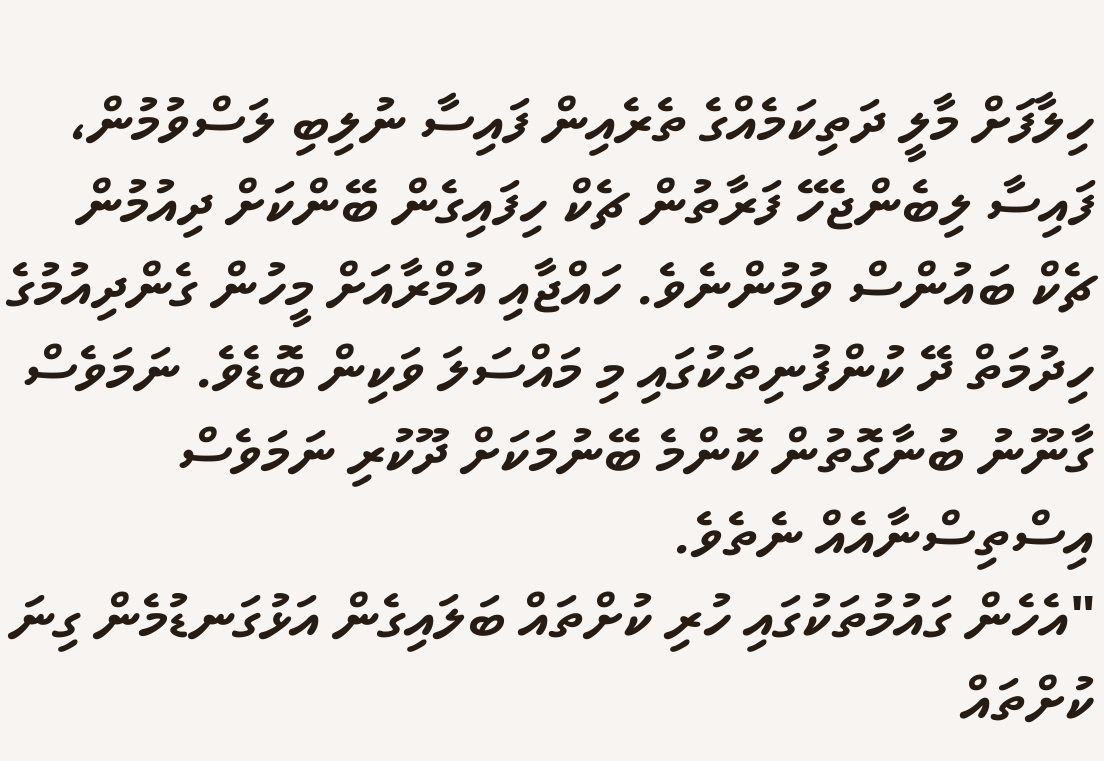ހިލާފަށް މާލީ ދަތިކަމެއްގެ ތެރެއިން ފައިސާ ނުލިބި ލަސްވުމުން، ފައިސާ ލިބެންޖެހޭ ފަރާތުން ޗެކް ހިފައިގެން ބޭންކަށް ދިއުމުން ޗެކް ބައުންސް ވުމުންނެވެ. ހައްޖާއި އުމްރާއަށް މީހުން ގެންދިއުމުގެ ހިދުމަތް ދޭ ކުންފުނިތަކުގައި މި މައްސަލަ ވަކިން ބޮޑެވެ. ނަމަވެސް ގާނޫނު ބުނާގޮތުން ކޮންމެ ބޭނުމަކަށް ދޫކުރި ނަމަވެސް އިސްތިސްނާއެއް ނެތެވެ.
"އެހެން ގައުމުތަކުގައި ހުރި ކުށްތައް ބަލައިގެން އަޅުގަނޑުމެން ގިނަ ކުށްތައް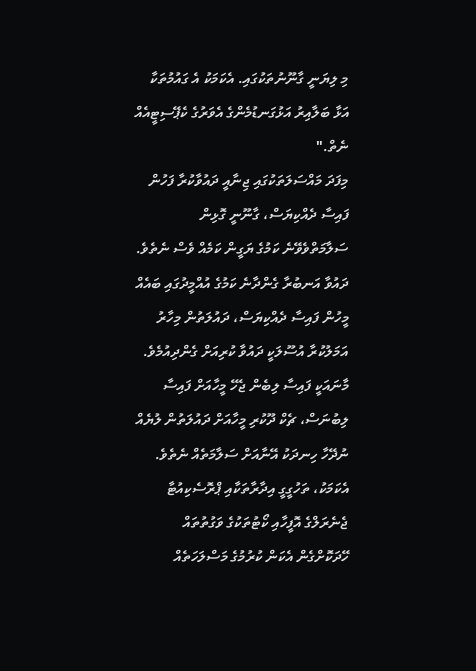މި ލިޔަނީ ގާނޫނުތަކުގައި. އެކަމަކު އެ ގައުމުތަކާ އަޅާ ބަލާއިރު އަޅުގަނޑުމެންގެ އެވަރުގެ ކެޕޭސިޓީއެއް ނެތް."
މިފަދަ މައްސަލަތަކުގައި ޖިނާއީ ދައުވާކުރާ ފަހުން ފައިސާ ދެއްކިޔަސް، ގާނޫނީ ގޮޅިން ސަލާމަތްވެވޭނެ ކަމުގެ ޔަގީން ކަމެއް ވެސް ނެތެވެ. ދައުވާ އަނބުރާ ގެންދާނެ ކަމުގެ އުއްމީދުގައި ބައެއް މީހުން ފައިސާ ދެއްކިޔަސް، ދައުލަތުން މިހާރު އަމަލުކުރާ އުސޫލަކީ ދައުވާ ކުރިއަށް ގެންދިއުމެވެ. މާނައަކީ ފައިސާ ލިބެން ޖެހޭ މީހާއަށް ފައިސާ ލިބުނަސް، ޗެކް ދޫކުރި މީހާއަށް ދައުލަތުން ލުޔެއް ނުދޭހާ ހިނދަކު އޭނާއަށް ސަލާމަތެއް ނެތެވެ. އެކަމަކު، ތަހުގީގީ އިދާރާތަކާއި ޕްރޮސެކިއުޓާ ޖެނެރަލްގެ އޮފީހާއި ކޯޓުތަކުގެ ވަގުތުތައް ހޭދަކޮށްގެން އެކަން ކުރުމުގެ މަސްލަހަތެއް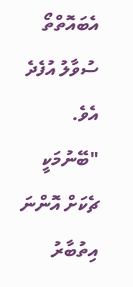އެބައޮތްތޯ ސުވާލު އުފެދެ އެވެ.
"ބޭނުމަކީ ޗެކަށް އޮންނަ އިތުބާރު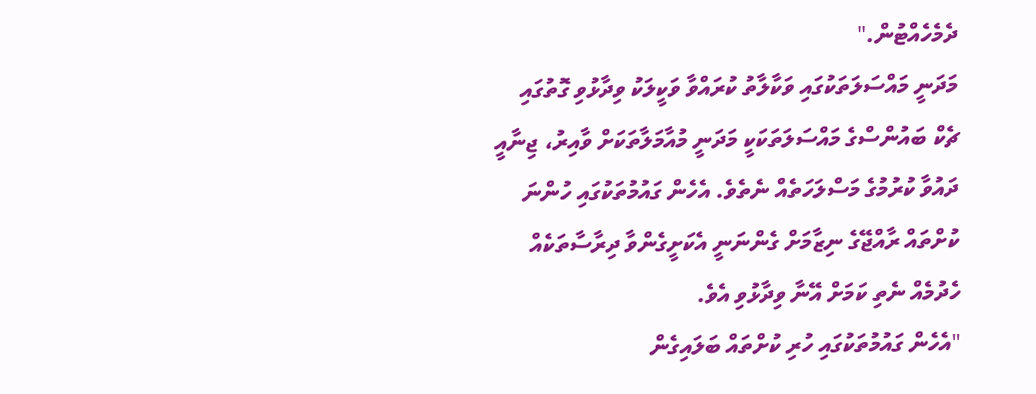ދެމެހެއްޓުން."
މަދަނީ މައްސަލަތަކުގައި ވަކާލާތު ކުރައްވާ ވަކީލަކު ވިދާޅުވި ގޮތުގައި ޗެކް ބައުންސްގެ މައްސަލަތަކަކީ މަދަނީ މުއާމަލާތަކަށް ވާއިރު، ޖިނާއީ ދައުވާ ކުރުމުގެ މަސްލަހަތެއް ނެތެވެ. އެހެން ގައުމުތަކުގައި ހުންނަ ކުށްތައް ރާއްޖޭގެ ނިޒާމަށް ގެންނަނީ އެކަށީގެންވާ ދިރާސާތަކެއް ހެދުމެއް ނެތި ކަމަށް އޭނާ ވިދާޅުވި އެވެ.
"އެހެން ގައުމުތަކުގައި ހުރި ކުށްތައް ބަލައިގެން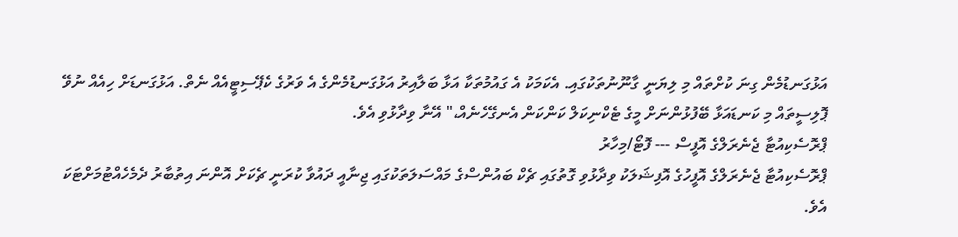އަޅުގަނޑުމެން ގިނަ ކުށްތައް މި ލިޔަނީ ގާނޫނުތަކުގައި. އެކަމަކު އެ ގައުމުތަކާ އަޅާ ބަލާއިރު އަޅުގަނޑުމެންގެ އެ ވަރުގެ ކެޕޭސިޓީއެއް ނެތް. އަޅުގަނޑަށް ހިއެއް ނުވޭ ޕޮލިސީތައް މި ކަނޑައަޅާ ބޭފުޅުންނަށް މީގެ ޓެކްނިކަލް ކަންކަން އެނގޭހެނެއް،" އޭނާ ވިދާޅުވި އެވެ.
ޕްރޮސެކިއުޓާ ޖެނެރަލްގެ އޮފީސް --- ފޮޓޯ/މިހާރު
ޕްރޮސެކިއުޓާ ޖެނެރަލްގެ އޮފީހުގެ އޮފިޝަލަކު ވިދާޅުވި ގޮތުގައި ޗެކް ބައުންސްގެ މައްސަލަތަކުގައި ޖިނާއީ ދައުވާ ކުރަނީ ޗެކަށް އޮންނަ އިތުބާރު ދެމެހެއްޓުމަށްޓަކަ އެވެ.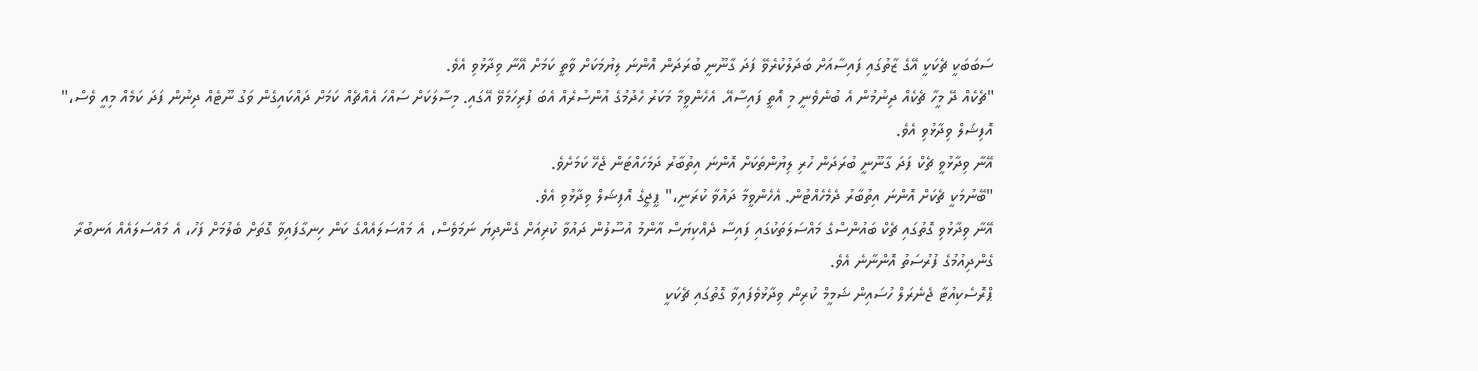ސަބަބަކީ ޗެކަކީ އޭގެ ޒާތުގައި ފައިސާއަށް ބަދަލުކުރެވޭ ފަދަ ގާނޫނީ ބުރަދަން އޮންނަ ލިޔުމަކަށް ވާތީ ކަމަށް އޭނާ ވިދާޅުވި އެވެ.
"ޗެކެއް ދޭ މީހާ ޗެކެއް ދިނުމުން އެ ބުނެވެނީ މި އޮތީ ފައިސާއޭ. އެހެންވީމާ މަކަރު ހެދުމުގެ އުންސުރެއް އެބަ ފުރިހަމަވޭ އޭގައި. މިސާލަކަށް ސައްހަ އެއްޗެއް ކަމަށް ދައްކައިގެން ވަގު ނޫޓެއް ދިނުން ފަދަ ކަމެއް މިއީ ވެސް،" އޮފިޝަލް ވިދާޅުވި އެވެ.
އޭނާ ވިދާޅުވީ ޗެކް ފަދަ ގާނޫނީ ބުރަދަން ހުރި ލިޔުންތަކަށް އޮންނަ އިތުބާރު ދަމަހައްޓަން ޖެހޭ ކަމަށެވެ.
"ބޭނުމަކީ ޗެކަށް އޮންނަ އިތުބާރު ދެމެހެއްޓުން. އެހެންވީމާ ދައުވާ ކުރަނީ،" ޕީޖީގެ އޮފިޝަލް ވިދާޅުވި އެވެ.
އޭނާ ވިދާޅުވި ގޮތުގައި ޗެކް ބައުންސްގެ މައްސަލަތަކުގައި ފައިސާ ދެއްކިޔަސް އާންމު އުސޫލުން ދައުވާ ކުރިއަށް ގެންދިޔަ ނަމަވެސް، އެ މައްސަލައެއްގެ ކަން ހިނގާފައިވާ ގޮތަށް ބެލުމަށް ފަހު، އެ މައްސަލައެއް އަނބުރާ ގެންދިއުމުގެ ފުރުސަތު އޮންނާނެ އެވެ.
ޕްރޮސެކިއުޓާ ޖެނެރަލް ހުސައިން ޝަމީމް ކުރިން ވިދާޅުވެފައިވާ ގޮތުގައި ޗެކަކީ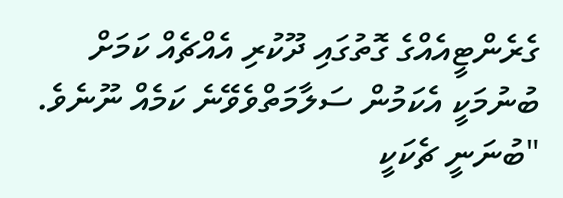ގެރެންޓީއެއްގެ ގޮތުގައި ދޫކުރި އެއްޗެއް ކަމަށް ބުނުމަކީ އެކަމުން ސަލާމަތްވެވޭނެ ކަމެއް ނޫނެވެ.
"ބުނަނީ ޗެކަކީ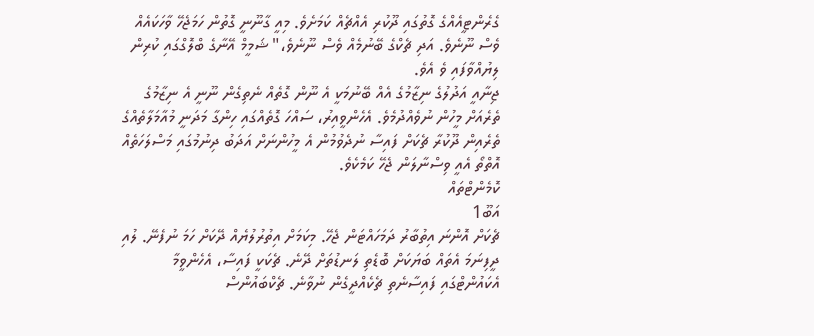ގެރެންޓީއެއްގެ ގޮތުގައި ދޫކުރި އެއްޗެއް ކަމަށެވެ. މިއީ ގާނޫނީ ގޮތުން ހަމަޖެހޭ ވާހަކައެއް ވެސް ނޫނެވެ. އަދި ޗެކްގެ ބޭނުމެއް ވެސް ނޫނެވެ،" ޝަމީމް އޭނާގެ ބްލޮގްގައި ކުރިން ލިޔުއްވާފައި ވެ އެވެ.
ޖިނާއީ އަދުލުގެ ނިޒާމުގެ އެއް ބޭނުމަކީ އެ ނޫން ގޮތެއް ނެތިގެން ނޫނީ އެ ނިޒާމުގެ ތެރެއަށް މީހުން ނުވެއްދުމެވެ. އެހެންވީއިރު، ސައްހަ ގޮތެއްގައި ހިންގާ މަދަނީ މުއާމަލާތެއްގެ ތެރެއިން ދޫކުރާ ޗެކަށް ފައިސާ ނުދެވުމުން އެ މީހުންނަށް އަދަބު ދިނުމުގައި މަސްލަހަތެއް އޮތްތޯ އެއީ ވިސްނާލަން ޖެހޭ ކަމެކެވެ.
ކޮމެންޓްތައް
އަބޫ1
ޗެކަށް އޮންނަ އިތުބާރު ދަމަހައްޓަން ޖެހޭ. މިކަމަށް އިތުރުލުޔެއް ދޭކަށް ހަމަ ނުފެނޭ. ލުއި ދީފިނަމަ އެތައް ބަޔަކަށް ބޮޑެތި ލަނޑުތަށް ދޭނެ. ޗެކަކީ ފައިސާ، އެހެންވީމާ އެކައުންޓްގައި ފައިސާނެތި ޗެކެއްދީގެން ނުވާނެ. ޗެކްބައުންސް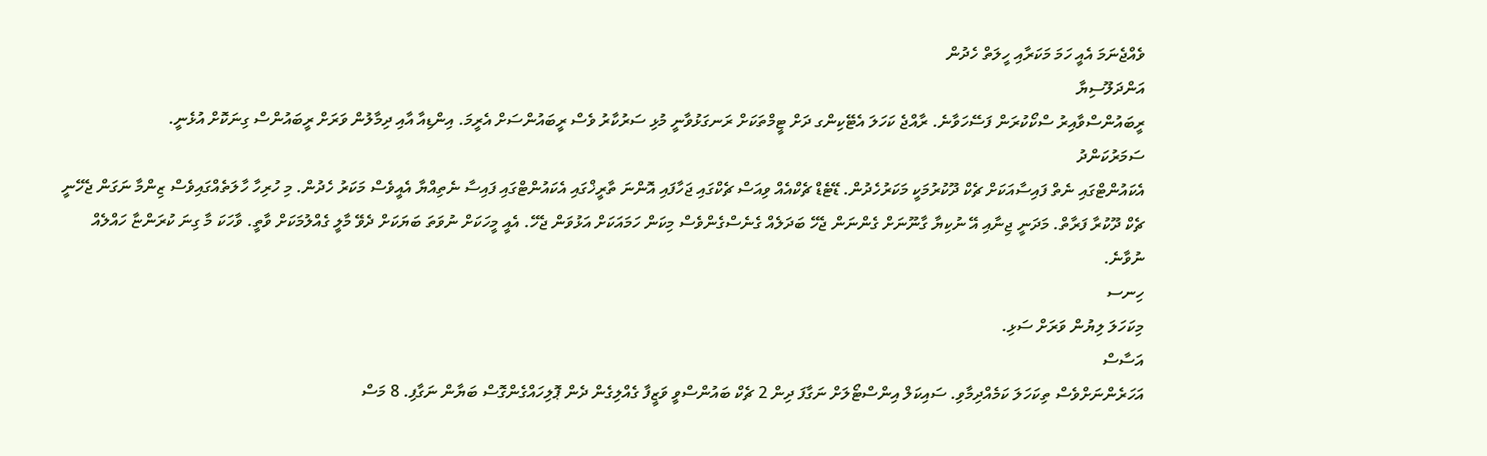ވެއްޖެނަމަ އެއީ ހަމަ މަކަރާއި ހީލަތް ހެދުން
އަންދަލޫސިޔާ
ރީބައުންސްވާއިރު ސްކޯކުރަން ފަސޭހަވާނެ. ރާއްޖެ ކަހަލަ އެޓޭކިންގ ދަށް ޓީމްތަކަށް ރަނގަޅުވާނީ މުޅި ސަރުކާރު ވެސް ރީބައުންސަށް އެރީމަ. އިންޑިއާ އާއި ދިމާލުން ވަރަށް ރީބައުންސް ގިނަކޮށް އުޅެނީ.
ސަމަރުކަންދު
އެކައުންޓްގައި ނެތް ފައިސާއަކަށް ޗެކް ދޫކުރުމަކީ މަކަރުހެދުން. ޑޭޓެޑް ޗެކްއެއް ވިއަސް ޗެކްގައި ޖަހާފައި އޮންނަ ތާރީޚްގައި އެކައުންޓްގައި ފައިސާ ނެތިއްޔާ އެއީވެސް މަކަރު ހެދުން. މި ހުރިހާ ހާލަތެއްގައިވެސް ޒިންމާ ނަގަން ޖެހޭނީ ޗެކް ދޫކުރާ ފަރާތް. މަދަނީ ޖިނާއި އޭ ނުކިޔާ ގާނޫނަށް ގެންނަން ޖެހޭ ބަދަލެއް ގެނެސްގެންވެސް މިކަން ހަމައަކަށް އަޅުވަން ޖެހޭ. އެއީ މީހަކަށް ނުވަތަ ބަޔަކަށް ދެވޭ މާލީ ގެއްލުމަކަށް ވާތީ. ވާހަކަ މާ ގިނަ ކުރަންޏާ ހައްލެއް ނުވާނެ.
ހިނސ
މިކަހަލަ ލިޔުން ވަރަށް ސަޅި.
އަސާސް
އަހަރެންނަށްވެސް ތިކަހަލަ ކަމެއްދިމާވި. ސައިކަލް އިންސްޓޯލަށް ނަގާފަ ދިން 2 ޗެކް ބައުންސްވީ ވަޒީފާ ގެއްލިގެން ދެން ޕޮލިހައްގެންގޮސް ބަޔާން ނަގާފި. 8 މަސް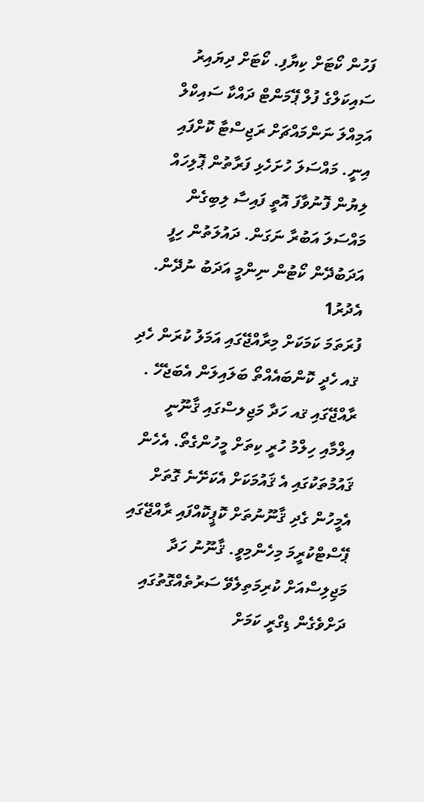ފަހުން ކޯޓަށް ކިޔާފި. ކޯޓަށް ދިޔައިރު ސައިކަލްގެ ފުލް ޕޭމަންޓް ދައްކާ ސައިކްލް އަމިއްލަ ނަންމައްޗަށް ރަޖިސްޓާ ކޮށްފައި އިނީ. މައްސަލަ ހުށަހެޅި ފަރާތުން ޕޮލިހައް ލިޔުން ފޮނުވާފަ އޮތީ ފައިސާ ލިބިގެން މައްސަލަ އަބުރާ ނަގަން. ދައުލަތުން ހިފީ އަދަބުދޭން ކޯޓުން ނިންމީ އަދަބު ނުދޭން.
އެދުރު1
ފުރަތަމަ ކަމަކަށް މިރާއްޖޭގައި އަމަލު ކުރަން ހެދި ޤއ ހެދީ ކޮންބައެއްތޯ ބަލައިލަން އެބަޖެހޭ . ރާއްޖޭގައި ޤއ ހަދާ މަޖިލސްގައި ޤާނޫނީ އިލްމާއި ހިލްމު ހުރީ ކިތަށް މީހުންގެތޯ. އެހެން ޤައުމުތަކުގައި އެ ޤައުމަކަށް އެކަށޭނެ ގޮތަށް އެމީހުން ގެދި ޤާނޫނުތަށް ކޮޕީކޮއްފައި ރާއްޖޭގައި ޕޭސްޓްކުރީމަ މިހެންމިވީ. ޤާނޫނު ހަދާ މަޖިލިސްއަށް ކުރިމަތިލެވޭ ސަރުތެއްގޮތުގައި ދަށްވެގެން ޑިގްރީ ކަމަށް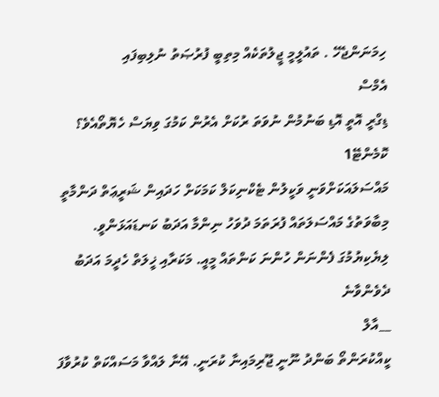ހިމަނަންޖެހޭ . ތައުލީމީ ޖީލުތަކެއް މިތިބީ ފުރުޞަތު ނުލިބިފައި
އެމްސް
ޑިގްރީ އޮތީ އޮޑި ބަނުމުން ނުވަތަ ރުކަށް އެރުން ކަމުގަ ވިޔަސް ހެޔޮތޯއެވެ؟
ކޮމެންޓޭ1
މައްސަލައަކަށްވަނީ ވަކީލުން ޓެކްނިކަލް ކަމަކަށް ހަދައިން ޝަރީޢަތް ދަންމާތީ މިބާވަތުގެ މައްސަލަތައް ފުރަތަމަ ދުވަހު ނިންމާ އަދަބު ކަނޑައަޅަންވީ. ލިޔެކިޔުމުގަ ފެންނަން ހުންނަ ކަންތައް މީއީ. މަކަރާއި ޚީލަތް ހެދީމަ އަދަބު ދެވެންވާނެ
__އާލް
ކީއްކުރަންތޯ ބަންދު ނޫނީ ޖޫރިމައިނާ ކުރަނީ. އޭނާ ލައްވާ މަސައްކަތް ކުރުވާފަ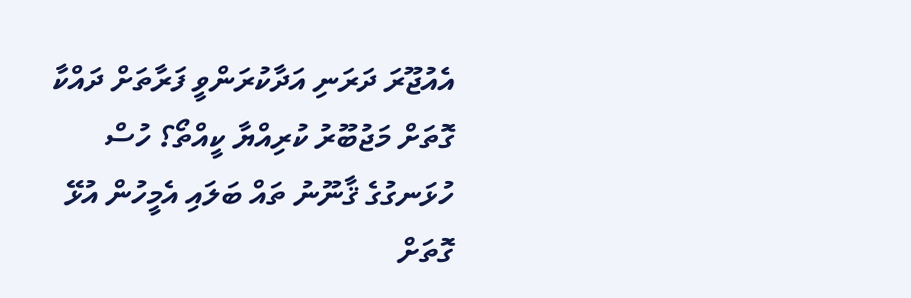އެއުޖޫރަ ދަރަނި އަދާކުރަންވީ ފަރާތަށް ދައްކާ ގޮތަށް މަޖުބޫރު ކުރިއްޔާ ކީއްތޯ؟ ހުސް ހުޅަނގުގެ ޤާނޫނު ތައް ބަލައި އެމީހުން އުޅޭ ގޮތަށް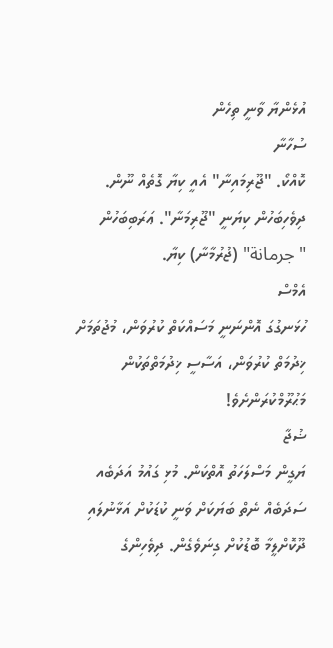އުޅެންޔާ ވާނީ ތިހެން
ސުހާނާ
ކޮއްކޯ. "ޖޫރިމައިނާ" އެއީ ކިޔާ ގޮތެއް ނޫން. ދިވެހިބަހުން ކިޔަނީ "ޖޫރިމަނާ". ޢަރަބިބަހުން "جرمانة" (ޖުރުމާނާ) ކިޔާ.
އެމްސް
ހުޅަނގުގަ އޮންނަނީ މަސައްކަތް ކުރުވަން، މުޖުތަމަށް ޚިދުމަތް ކުރުވަން، އަސާސީ ޚިދުމަތްތަކުން މަޙުރޫމްކުރަންށެވެ!
ޟުޖާ
ޔަގީން މަސްލަހަތު އޮތްކަން. މުޅި ގައުމު އަދަބެއ ސަދަބެއް ނެތް ބަޔަކަށް ވަނީ ކުޑަކުށް އަޅާނުލައި ދޫކޮށްލީމާ ބޮޑުކުށް ގިނަވެގެން. ދިވެހިންގެ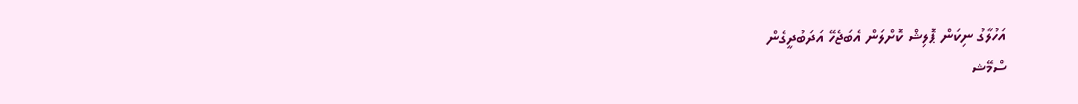އަހުލާގު ނިކަން ޕޮލިޝް ކޮށްލަން އެބަޖެހޭ އަދަބުދީގެން
ސްމޭޝ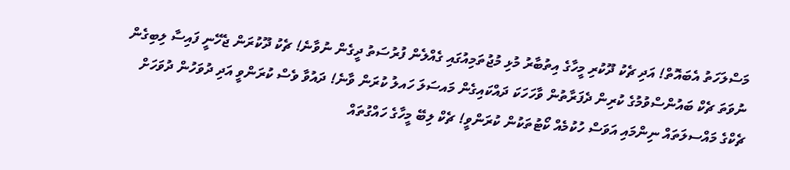މަސްލަހަތު އެބައޮތް! އަދި ޗެކު ދޫކުރި މީހާގެ އިތުބާރު މުޅި މުޖުތަމިއުގައި ގެއްލެން ފުރުސަތު ދީގެން ނުވާނެ! ޗެކު ދޫކުރަން ޖެހޭނީ ފައިސާ ލިބިގެން ނުވަތަ ޗެކް ބައުންސްވުމުގެ ކުރިން ދެފަރާތުން ވާހަހަކަ ދައްކައިގެން މައސަލަ ހައލު ކުރަން ވާނެ! ދައުވާ ވެސް ކުރަންވީ އަދި ދުވަހުން ދުވަހަށް ޗެކްގެ މައްސލަތައް ނިންމައި އަވަސް ހުކުމެއް ކޯޓުތަކުން ކުރަންވީ! ޗެކް ލިބޭ މީހާގެ ހައްގުތައް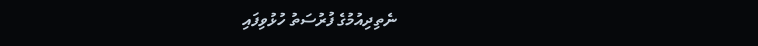ނެތިދިއުމުގެ ފުރުސަތު ހުޅުވިފައި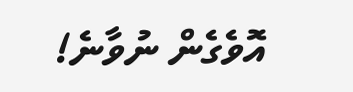އޮވެގެން ނުވާނެ!